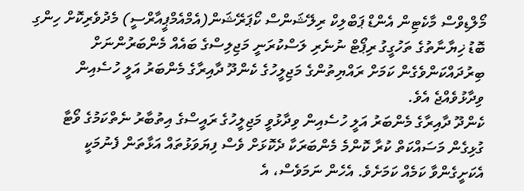މޯލްޑިވްސް މާކެޓިން އެންޑް ޕަބްލިކް ރިލޭޝަންސް ކޯޕަރޭޝަން(އެމްއެމްޕީއާރްސީ) މެދުވެރިކޮށް ހިންގި ބޮޑު ޚިޔާނާތުގެ ތަހުގީގު ރިޕޯޓް ނުނެރި ލަސްކުރަނީ މަޖިލިސްގެ ބައެއް މެންބަރުންނަށް ބިރުދައްކަންވެގެން ކަމަށް ރައްޔިތުންގެ މަޖިލީހުގެ ކެންދޫ ދާއިރާގެ މެންބަރު އަލީ ހުސެއިން ވިދާޅުވެއްޖެ އެވެ.
ކެންދޫ ދާއިރާގެ މެންބަރު އަލީ ހުސެއިން ވިދާޅުވީ މަޖިލީހުގެ ރައީސްގެ އިތުބާރު ނެތްކަމުގެ ވޯޓާ ގުޅިގެން މަސައްކަތް ކުރާ ކޮންމެ މެންބަރަކާ ދެކޮޅަށް ވެސް ފިޔަވަޅުތައް އަޅާތަން ފެނުމަކީ އެކަށީގެންވާ ކަމެއް ކަމަށެވެ. އެހެން ނަމަވެސް، އެ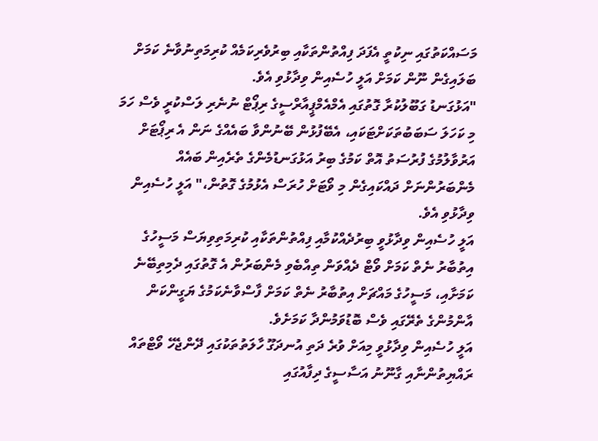މަސައްކަތުގައި ނިކުތީ އެފަދަ ފިއްތުންތަކާއި ބިރުވެރިކަމެއް ކުރިމަތިނުވާނެ ކަމަށް ބަލައިގެން ނޫން ކަމަށް އަލީ ހުސެއިން ވިދާޅުވި އެވެ.
"އަޅުގަނޑު ގަބޫލުކުރާ ގޮތުގައި އެމްއެމްޕީއާރްސީގެ ރިޕޯޓް ނުނެރި ލަސްކުރީ ވެސް ހަމަ މި ކަހަލަ ސަބަބުތަކަށްޓަކައި، އެބޭފުޅުން ބޭނުންވާ ބައެއްގެ ނަން އެ ރިޕޯޓަށް އަރުވާލުމުގެ ފުރުސަތު އޮތް ކަމުގެ ބިރު އަޅުގަނޑުމެންގެ ތެރެއިން ބައެއް މެންބަރުންނަށް ދައްކައިގެން މި ވޯޓަށް ހުރަސް އެޅުމުގެ ގޮތުން،" އަލީ ހުސެއިން ވިދާޅުވި އެވެ.
އަލީ ހުސެއިން ވިދާޅުވީ ބިރުދެއްކުމާއި ފިއްތުންތަކާއި ކުރިމަތިވިޔަސް މަސީހުގެ އިތުބާރު ނެތް ކަމަށް ވޯޓް ދެއްވަން ތިއްބެވި މެންބަރުން އެ ގޮތުގައި ދެމިތިބޭނެ ކަމަށާއި، މަސީހުގެ މައްޗަށް އިތުބާރު ނެތް ކަމަށް ފާސްވާނެކަމުގެ ޔަގީންކަން އާންމުންގެ ތެރޭގައި ވެސް ބޮޑުވަމުންދާ ކަމަށެވެ.
އަލީ ހުސެއިން ވިދާޅުވީ މިއަށް ވުރެ ދަތި އުނދަގޫ ހާލަތުތަކުގައި ދޭންޖެހޭ ވޯޓްތައް ރައްޔިތުންނާއި ގާނޫނު އަސާސީގެ ދިފާއުގައި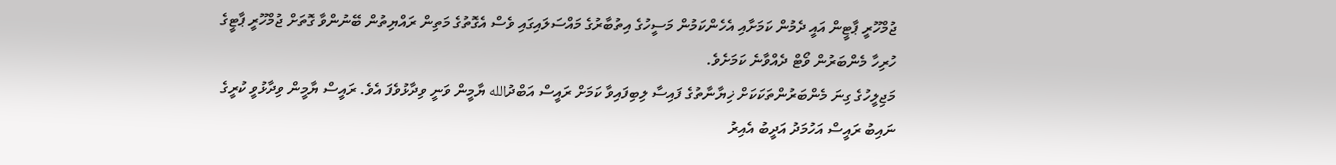ޖުމްހޫރީ ޕާޓީން އައީ ދެމުން ކަމަށާއި އެހެންކަމުން މަސީހުގެ އިތުބާރުގެ މައްސަލައިގައި ވެސް އެގޮތުގެ މަތިން ރައްޔިތުން ބޭނުންވާ ގޮތަށް ޖުމްހޫރީ ޕާޓީގެ ހުރިހާ މެންބަރުން ވޯޓް ދެއްވާނެ ކަމަށެވެ.
މަޖިލީހުގެ ގިނަ މެންބަރުންތަކަކަށް ޚިޔާނާތުގެ ފައިސާ ލިބިފައިވާ ކަމަށް ރައީސް އަބްދުالله ޔާމީން ވަނީ ވިދާޅުވެފަ އެވެ. ރައީސް ޔާމީން ވިދާޅުވީ ކުރީގެ ނައިބު ރައީސް އަހުމަދު އަދީބު އެއިރު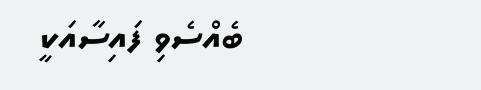ބެއްސެވި ފައިސާއަކީ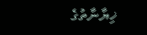ޚިޔާނާތުގެ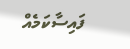ފައިސާކަމެއް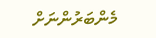މެންބަރުންނަށް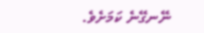ނޭނގޭނެ ކަމަށެވެ.